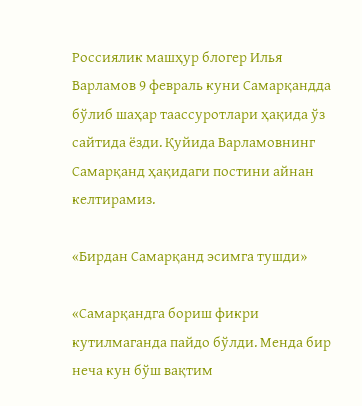Россиялик машҳур блогер Илья Варламов 9 февраль куни Самарқандда бўлиб шаҳар таассуротлари ҳақида ўз сайтида ёзди. Қуйида Варламовнинг Самарқанд ҳақидаги постини айнан келтирамиз.

«Бирдан Самарқанд эсимга тушди»

«Самарқандга бориш фикри кутилмаганда пайдо бўлди. Менда бир неча кун бўш вақтим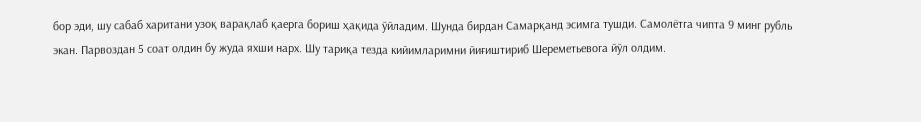бор эди, шу сабаб харитани узоқ варақлаб қаерга бориш ҳақида ўйладим. Шунда бирдан Самарқанд эсимга тушди. Самолётга чипта 9 минг рубль экан. Парвоздан 5 соат олдин бу жуда яхши нарх. Шу тариқа тезда кийимларимни йиғиштириб Шереметьевога йўл олдим.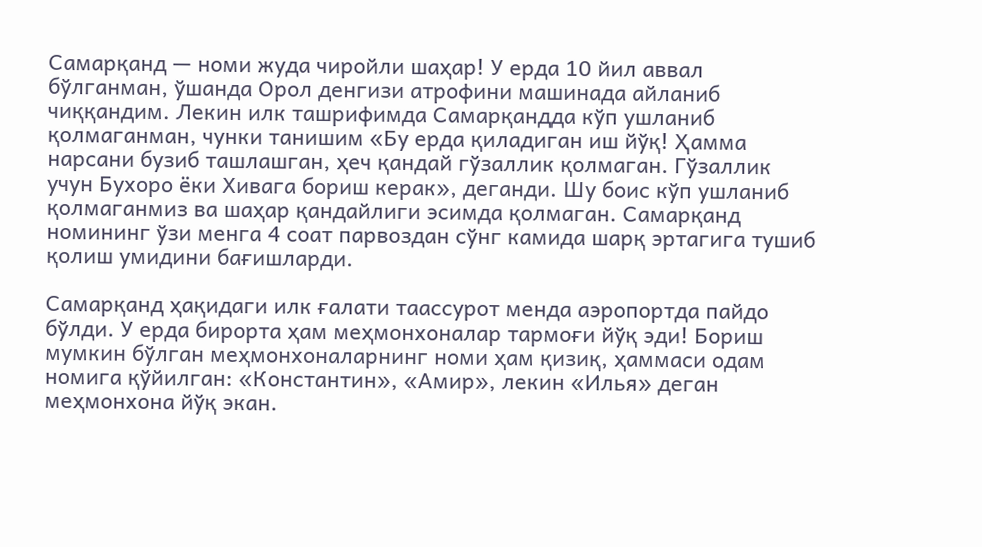Самарқанд — номи жуда чиройли шаҳар! У ерда 10 йил аввал бўлганман, ўшанда Орол денгизи атрофини машинада айланиб чиққандим. Лекин илк ташрифимда Самарқандда кўп ушланиб қолмаганман, чунки танишим «Бу ерда қиладиган иш йўқ! Ҳамма нарсани бузиб ташлашган, ҳеч қандай гўзаллик қолмаган. Гўзаллик учун Бухоро ёки Хивага бориш керак», деганди. Шу боис кўп ушланиб қолмаганмиз ва шаҳар қандайлиги эсимда қолмаган. Самарқанд номининг ўзи менга 4 соат парвоздан сўнг камида шарқ эртагига тушиб қолиш умидини бағишларди.

Самарқанд ҳақидаги илк ғалати таассурот менда аэропортда пайдо бўлди. У ерда бирорта ҳам меҳмонхоналар тармоғи йўқ эди! Бориш мумкин бўлган меҳмонхоналарнинг номи ҳам қизиқ, ҳаммаси одам номига қўйилган: «Константин», «Амир», лекин «Илья» деган меҳмонхона йўқ экан.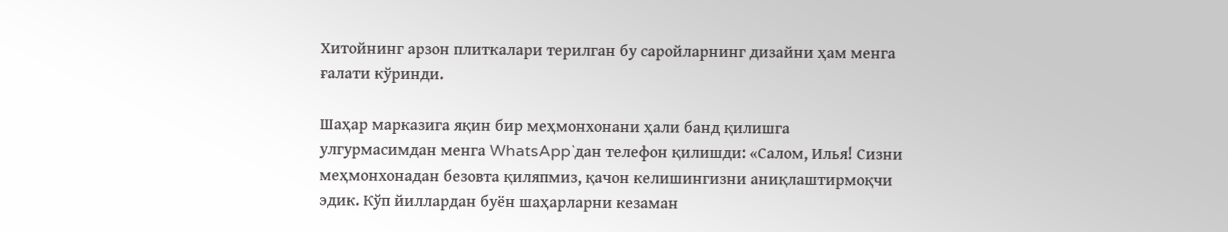Хитойнинг арзон плиткалари терилган бу саройларнинг дизайни ҳам менга ғалати кўринди.

Шаҳар марказига яқин бир меҳмонхонани ҳали банд қилишга улгурмасимдан менга WhatsApp`дан телефон қилишди: «Салом, Илья! Сизни меҳмонхонадан безовта қиляпмиз, қачон келишингизни аниқлаштирмоқчи эдик. Кўп йиллардан буён шаҳарларни кезаман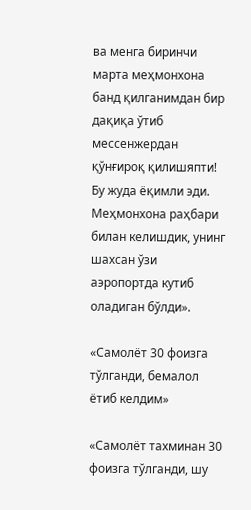ва менга биринчи марта меҳмонхона банд қилганимдан бир дақиқа ўтиб мессенжердан қўнғироқ қилишяпти! Бу жуда ёқимли эди. Меҳмонхона раҳбари билан келишдик, унинг шахсан ўзи аэропортда кутиб оладиган бўлди».

«Самолёт 30 фоизга тўлганди, бемалол ётиб келдим»

«Самолёт тахминан 30 фоизга тўлганди, шу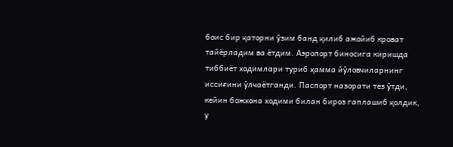боис бир қаторни ўзим банд қилиб ажойиб кроват тайёрладим ва ётдим. Аэропорт биносига киришда тиббиёт ходимлари туриб ҳамма йўловчиларнинг иссиғини ўлчаётганди. Паспорт назорати тез ўтди, кейин божхона ходими билан бироз гаплашиб қолдик, у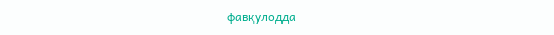фавқулодда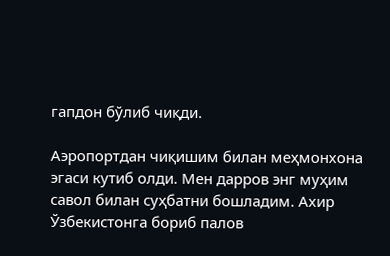гапдон бўлиб чиқди.

Аэропортдан чиқишим билан меҳмонхона эгаси кутиб олди. Мен дарров энг муҳим савол билан суҳбатни бошладим. Ахир Ўзбекистонга бориб палов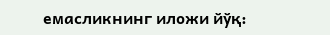емасликнинг иложи йўқ: